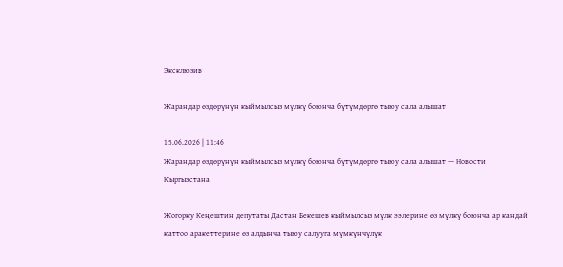Эксклюзив

Жарандар өздөрүнүн кыймылсыз мүлкү боюнча бүтүмдөргө тыюу сала алышат

15.06.2026 | 11:46
Жарандар өздөрүнүн кыймылсыз мүлкү боюнча бүтүмдөргө тыюу сала алышат — Новости Кыргызстана

Жогорку Кеңештин депутаты Дастан Бекешев кыймылсыз мүлк ээлерине өз мүлкү боюнча ар кандай каттоо аракеттерине өз алдынча тыюу салууга мүмкүнчүлүк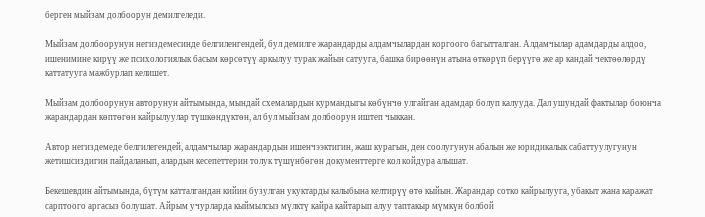берген мыйзам долбоорун демилгеледи.

Мыйзам долбоорунун негиздемесинде белгиленгендей, бул демилге жарандарды алдамчылардан коргоого багытталган. Алдамчылар адамдарды алдоо, ишенимине кирүү же психологиялык басым көрсөтүү аркылуу турак жайын сатууга, башка бирөөнүн атына өткөрүп берүүгө же ар кандай чектөөлөрдү каттатууга мажбурлап келишет.

Мыйзам долбоорунун авторунун айтымында, мындай схемалардын курмандыгы көбүнчө улгайган адамдар болуп калууда. Дал ушундай фактылар боюнча жарандардан көптөгөн кайрылуулар түшкөндүктөн, ал бул мыйзам долбоорун иштеп чыккан.

Автор негиздемеде белгилегендей, алдамчылар жарандардын ишенчээктигин, жаш курагын, ден соолугунун абалын же юридикалык сабаттуулугунун жетишсиздигин пайдаланып, алардын кесепеттерин толук түшүнбөгөн документтерге кол койдура алышат.

Бекешевдин айтымында, бүтүм катталгандан кийин бузулган укуктарды калыбына келтирүү өтө кыйын. Жарандар сотко кайрылууга, убакыт жана каражат сарптоого аргасыз болушат. Айрым учурларда кыймылсыз мүлктү кайра кайтарып алуу таптакыр мүмкүн болбой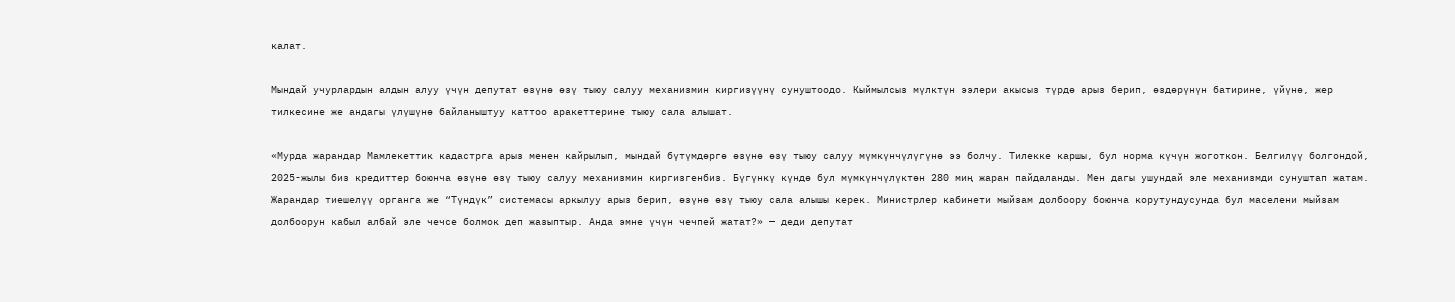калат.

Мындай учурлардын алдын алуу үчүн депутат өзүнө өзү тыюу салуу механизмин киргизүүнү сунуштоодо. Кыймылсыз мүлктүн ээлери акысыз түрдө арыз берип, өздөрүнүн батирине, үйүнө, жер тилкесине же андагы үлүшүнө байланыштуу каттоо аракеттерине тыюу сала алышат.

«Мурда жарандар Мамлекеттик кадастрга арыз менен кайрылып, мындай бүтүмдөргө өзүнө өзү тыюу салуу мүмкүнчүлүгүнө ээ болчу. Тилекке каршы, бул норма күчүн жоготкон. Белгилүү болгондой, 2025-жылы биз кредиттер боюнча өзүнө өзү тыюу салуу механизмин киргизгенбиз. Бүгүнкү күндө бул мүмкүнчүлүктөн 280 миң жаран пайдаланды. Мен дагы ушундай эле механизмди сунуштап жатам. Жарандар тиешелүү органга же “Түндүк” системасы аркылуу арыз берип, өзүнө өзү тыюу сала алышы керек. Министрлер кабинети мыйзам долбоору боюнча корутундусунда бул маселени мыйзам долбоорун кабыл албай эле чечсе болмок деп жазыптыр. Анда эмне үчүн чечпей жатат?» — деди депутат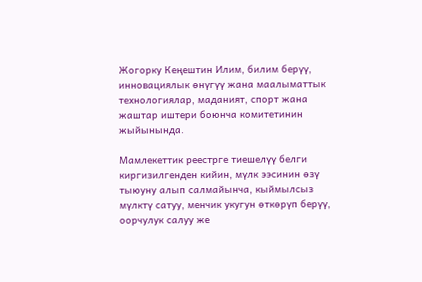Жогорку Кеңештин Илим, билим берүү, инновациялык өнүгүү жана маалыматтык технологиялар, маданият, спорт жана жаштар иштери боюнча комитетинин жыйынында.

Мамлекеттик реестрге тиешелүү белги киргизилгенден кийин, мүлк ээсинин өзү тыюуну алып салмайынча, кыймылсыз мүлктү сатуу, менчик укугун өткөрүп берүү, оорчулук салуу же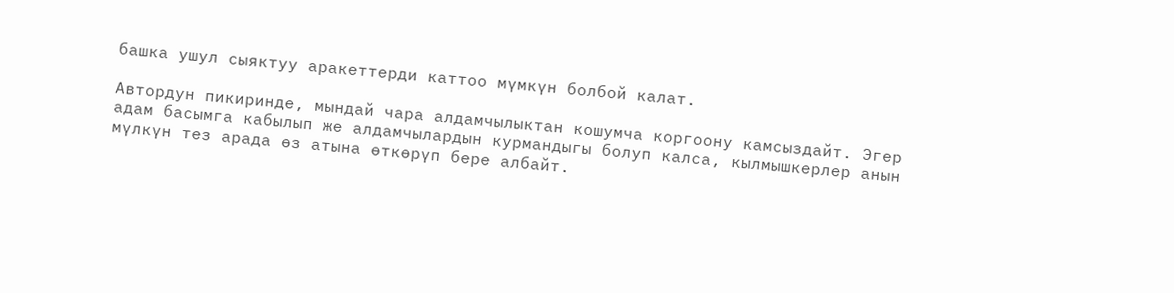башка ушул сыяктуу аракеттерди каттоо мүмкүн болбой калат.

Автордун пикиринде, мындай чара алдамчылыктан кошумча коргоону камсыздайт. Эгер адам басымга кабылып же алдамчылардын курмандыгы болуп калса, кылмышкерлер анын мүлкүн тез арада өз атына өткөрүп бере албайт.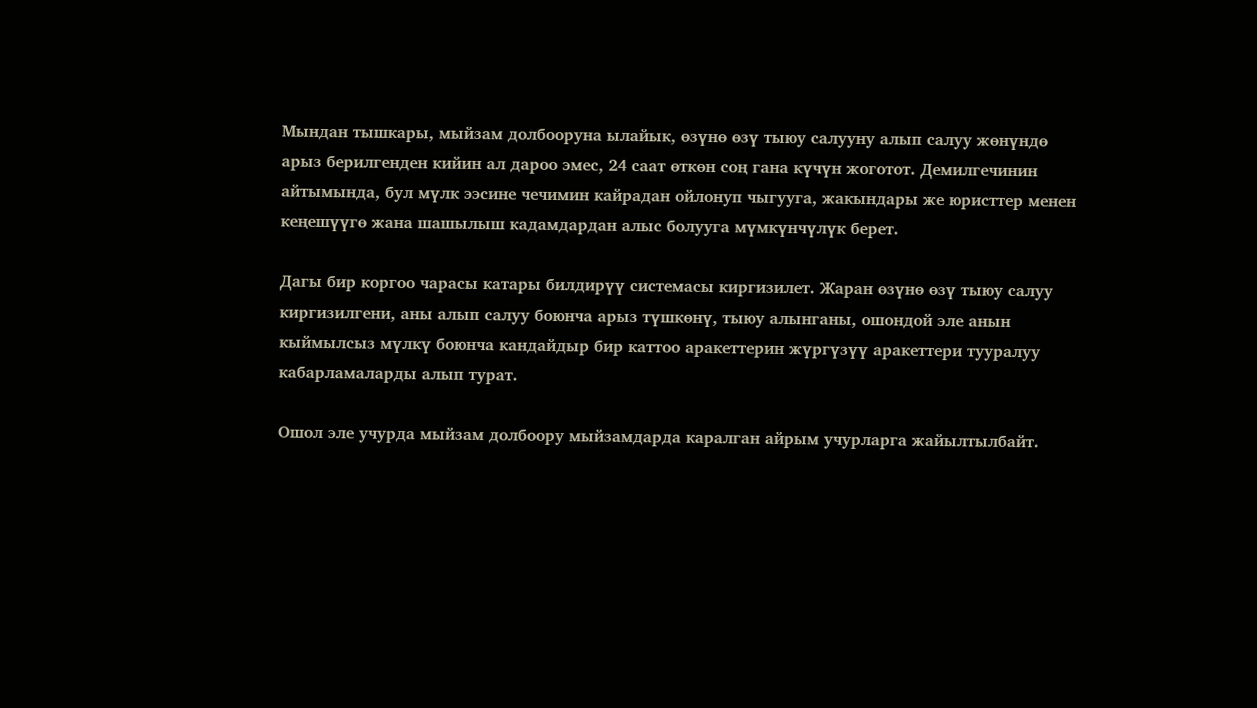Мындан тышкары, мыйзам долбооруна ылайык, өзүнө өзү тыюу салууну алып салуу жөнүндө арыз берилгенден кийин ал дароо эмес, 24 саат өткөн соң гана күчүн жоготот. Демилгечинин айтымында, бул мүлк ээсине чечимин кайрадан ойлонуп чыгууга, жакындары же юристтер менен кеңешүүгө жана шашылыш кадамдардан алыс болууга мүмкүнчүлүк берет.

Дагы бир коргоо чарасы катары билдирүү системасы киргизилет. Жаран өзүнө өзү тыюу салуу киргизилгени, аны алып салуу боюнча арыз түшкөнү, тыюу алынганы, ошондой эле анын кыймылсыз мүлкү боюнча кандайдыр бир каттоо аракеттерин жүргүзүү аракеттери тууралуу кабарламаларды алып турат.

Ошол эле учурда мыйзам долбоору мыйзамдарда каралган айрым учурларга жайылтылбайт.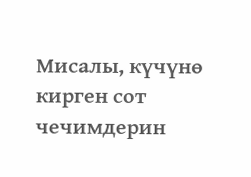Мисалы, күчүнө кирген сот чечимдерин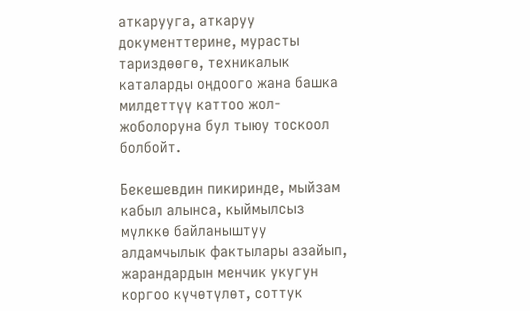аткарууга, аткаруу документтерине, мурасты тариздөөгө, техникалык каталарды оңдоого жана башка милдеттүү каттоо жол-жоболоруна бул тыюу тоскоол болбойт.

Бекешевдин пикиринде, мыйзам кабыл алынса, кыймылсыз мүлккө байланыштуу алдамчылык фактылары азайып, жарандардын менчик укугун коргоо күчөтүлөт, соттук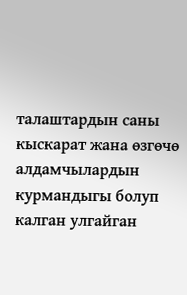талаштардын саны кыскарат жана өзгөчө алдамчылардын курмандыгы болуп калган улгайган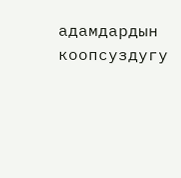адамдардын коопсуздугу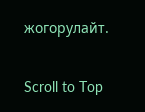жогорулайт.

Scroll to Top